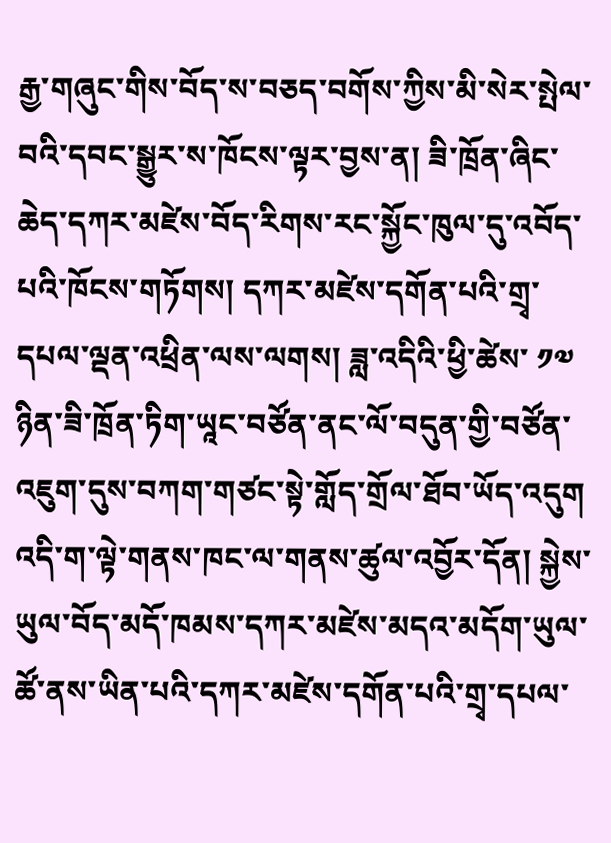རྒྱ་གཞུང་གིས་བོད་ས་བཅད་བགོས་ཀྱིས་མི་སེར་སྤེལ་བའི་དབང་སྒྱུར་ས་ཁོངས་ལྟར་བྱས་ན། ཟི་ཁྲོན་ཞིང་ཆེད་དཀར་མཛེས་བོད་རིགས་རང་སྐྱོང་ཁུལ་དུ་འབོད་པའི་ཁོངས་གཏོགས། དཀར་མཛེས་དགོན་པའི་གྲྭ་དཔལ་ལྡན་འཕྲིན་ལས་ལགས། ཟླ་འདིའི་ཕྱི་ཚེས་ ༡༧ ཉིན་ཟི་ཁྲོན་ཏིག་ཡཱང་བཙོན་ནང་ལོ་བདུན་གྱི་བཙོན་འཇུག་དུས་བཀག་གཙང་སྟེ་གློད་གྲོལ་ཐོབ་ཡོད་འདུག
འདི་ག་ལྟེ་གནས་ཁང་ལ་གནས་ཚུལ་འབྱོར་དོན། སྐྱེས་ཡུལ་བོད་མདོ་ཁམས་དཀར་མཛེས་མདའ་མདོག་ཡུལ་ཚོ་ནས་ཡིན་པའི་དཀར་མཛེས་དགོན་པའི་གྲྭ་དཔལ་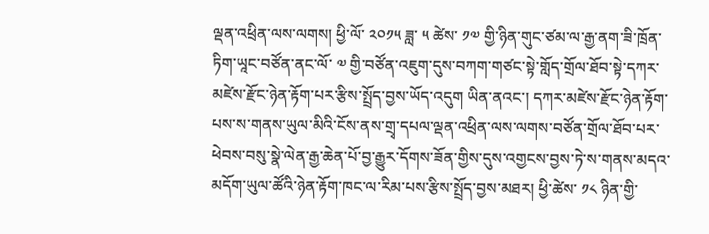ལྡན་འཕྲིན་ལས་ལགས། ཕྱི་ལོ་ ༢༠༡༥ ཟླ་ ༥ ཚེས་ ༡༧ གྱི་ཉིན་གུང་ཙམ་ལ་རྒྱ་ནག་ཟི་ཁྲོན་ཏིག་ཡཱང་བཙོན་ནང་ལོ་ ༧ གྱི་བཙོན་འཇུག་དུས་བཀག་གཙང་སྟེ་གློད་གྲོལ་ཐོབ་སྟེ་དཀར་མཛེས་རྫོང་ཉེན་རྟོག་པར་རྩིས་སྤྲོད་བྱས་ཡོད་འདུག ཡིན་ནའང་། དཀར་མཛེས་རྫོང་ཉེན་རྟོག་པས་ས་གནས་ཡུལ་མིའི་ངོས་ནས་གྲྭ་དཔལ་ལྡན་འཕྲིན་ལས་ལགས་བཙོན་གྲོལ་ཐོབ་པར་ཕེབས་བསུ་སྣེ་ལེན་རྒྱ་ཆེན་པོ་བྱ་རྒྱུར་དོགས་ཟོན་གྱིས་དུས་འགྱངས་བྱས་ཏེ་ས་གནས་མདའ་མདོག་ཡུལ་ཚོའི་ཉེན་རྟོག་ཁང་ལ་རིམ་པས་རྩིས་སྤྲོད་བྱས་མཐར། ཕྱི་ཚེས་ ༡༨ ཉིན་གྱི་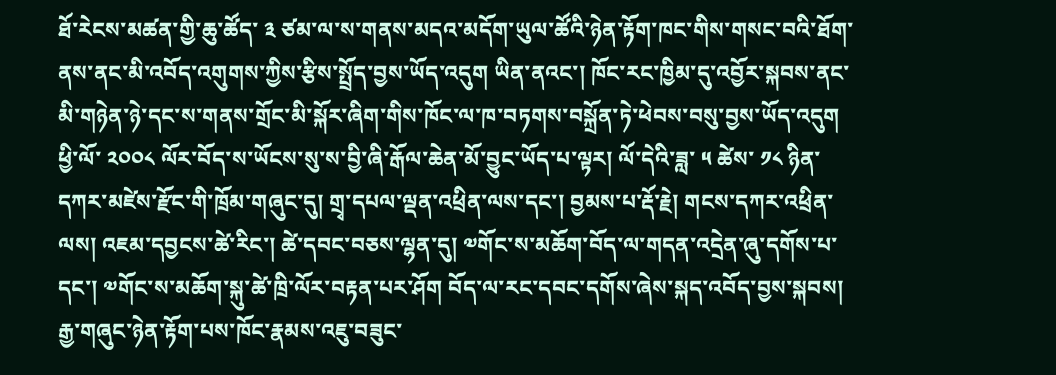ཐོ་རེངས་མཚན་གྱི་ཆུ་ཚོད་ ༣ ཙམ་ལ་ས་གནས་མདའ་མདོག་ཡུལ་ཚོའི་ཉེན་རྟོག་ཁང་གིས་གསང་བའི་ཐོག་ནས་ནང་མི་འབོད་འགུགས་ཀྱིས་རྩིས་སྤྲོད་བྱས་ཡོད་འདུག ཡིན་ནའང་། ཁོང་རང་ཁྱིམ་དུ་འབྱོར་སྐབས་ནང་མི་གཉེན་ཉེ་དང་ས་གནས་གྲོང་མི་སྐོར་ཞིག་གིས་ཁོང་ལ་ཁ་བཏགས་བསྐྲོན་ཏེ་ཕེབས་བསུ་བྱས་ཡོད་འདུག
ཕྱི་ལོ་ ༢༠༠༨ ལོར་བོད་ས་ཡོངས་སུ་ས་བྱི་ཞི་རྒོལ་ཆེན་མོ་བྱུང་ཡོད་པ་ལྟར། ལོ་དེའི་ཟླ་ ༥ ཚེས་ ༡༨ ཉིན་དཀར་མཛེས་རྫོང་གི་ཁྲོམ་གཞུང་དུ། གྲྭ་དཔལ་ལྡན་འཕྲིན་ལས་དང་། བྱམས་པ་རྡོ་རྗེ། གངས་དཀར་འཕྲིན་ལས། འཇམ་དབྱངས་ཚེ་རིང་། ཚེ་དབང་བཅས་ལྷན་དུ། ༧གོང་ས་མཆོག་བོད་ལ་གདན་འདྲེན་ཞུ་དགོས་པ་དང་། ༧གོང་ས་མཆོག་སྐུ་ཚེ་ཁྲི་ལོར་བརྟན་པར་ཤོག བོད་ལ་རང་དབང་དགོས་ཞེས་སྐད་འབོད་བྱས་སྐབས། རྒྱ་གཞུང་ཉེན་རྟོག་པས་ཁོང་རྣམས་འཇུ་བཟུང་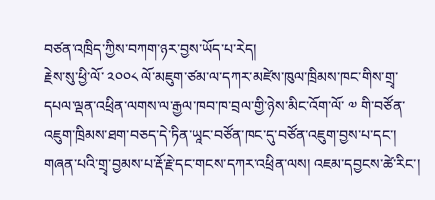བཙན་འཁྲིད་ཀྱིས་བཀག་ཉར་བྱས་ཡོད་པ་རེད།
རྗེས་སུ་ཕྱི་ལོ་ ༢༠༠༨ ལོ་མཇུག་ཙམ་ལ་དཀར་མཛེས་ཁུལ་ཁྲིམས་ཁང་གིས་གྲྭ་དཔལ་ལྡན་འཕྲིན་ལགས་ལ་རྒྱལ་ཁབ་ཁ་བྲལ་གྱི་ཉེས་མིང་འོག་ལོ་ ༧ གི་བཙོན་འཇུག་ཁྲིམས་ཐག་བཅད་དེ་ཏིན་ཡཱང་བཙོན་ཁང་དུ་བཙོན་འཇུག་བྱས་པ་དང་། གཞན་པའི་གྲྭ་བྱམས་པ་རྡོ་རྗེ་དང་གངས་དཀར་འཕྲིན་ལས། འཇམ་དབྱངས་ཚེ་རིང་།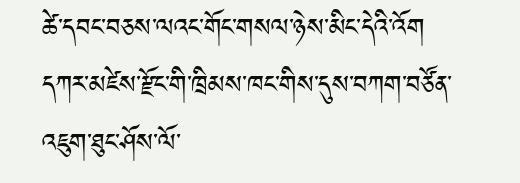ཚེ་དབང་བཅས་ལའང་གོང་གསལ་ཉེས་མིང་དེའི་འོག དཀར་མཛེས་རྫོང་གི་ཁྲིམས་ཁང་གིས་དུས་བཀག་བཙོན་འཇུག་ཐུང་ཤོས་ལོ་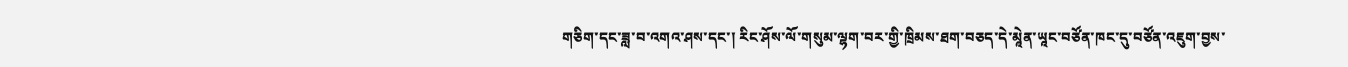གཅིག་དང་ཟླ་བ་འགའ་ཤས་དང་། རིང་ཤོས་ལོ་གསུམ་ལྷག་བར་གྱི་ཁྲིམས་ཐག་བཅད་དེ་མཱེན་ཡཱང་བཙོན་ཁང་དུ་བཙོན་འཇུག་བྱས་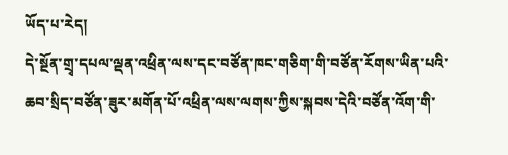ཡོད་པ་རེད།
དེ་སྔོན་གྲྭ་དཔལ་ལྡན་འཕྲིན་ལས་དང་བཙོན་ཁང་གཅིག་གི་བཙོན་རོགས་ཡིན་པའི་ཆབ་སྲིད་བཙོན་ཟུར་མགོན་པོ་འཕྲིན་ལས་ལགས་ཀྱིས་སྐབས་དེའི་བཙོན་འོག་གི་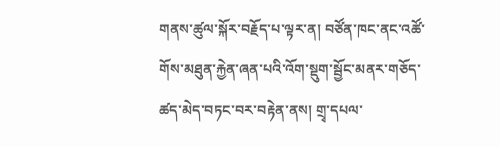གནས་ཚུལ་སྐོར་བརྗོད་པ་ལྟར་ན། བཙོན་ཁང་ནང་འཚོ་གོས་མཐུན་རྐྱེན་ཞན་པའི་འོག་སྡུག་སྦྱོང་མནར་གཅོད་ཚད་མེད་བཏང་བར་བརྟེན་ནས། གྲྭ་དཔལ་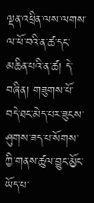ལྡན་འཕྲིན་ལས་ལགས་ལ་ཕོ་བའི་ན་ཚ་དང་མཆིན་པའི་ན་ཚ། དེ་བཞིན། གཟུགས་པོ་བདེ་ཐང་མེད་པར་ཟུངས་ཤུགས་ཟད་པ་སོགས་ཀྱི་གནས་ཚུལ་བྱུང་མྱོང་ཡོད་པ་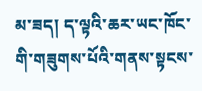མ་ཟད། ད་ལྟའི་ཆར་ཡང་ཁོང་གི་གཟུགས་པོའི་གནས་སྟངས་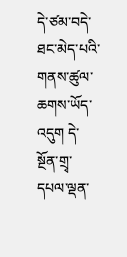དེ་ཙམ་བདེ་ཐང་མེད་པའི་གནས་ཚུལ་ཆགས་ཡོད་འདུག དེ་སྔོན་གྲྭ་དཔལ་ལྡན་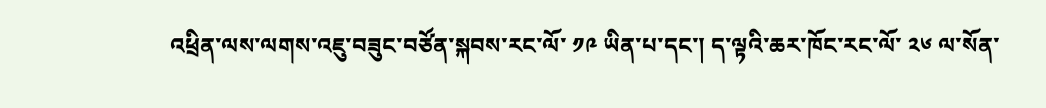འཕྲིན་ལས་ལགས་འཇུ་བཟུང་བཙོན་སྐབས་རང་ལོ་ ༡༩ ཡིན་པ་དང་། ད་ལྟའི་ཆར་ཁོང་རང་ལོ་ ༢༦ ལ་སོན་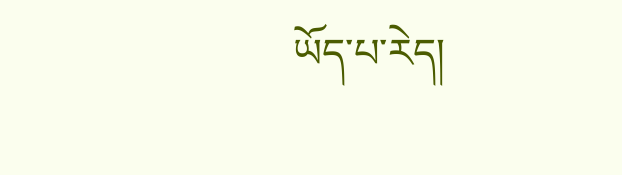ཡོད་པ་རེད།